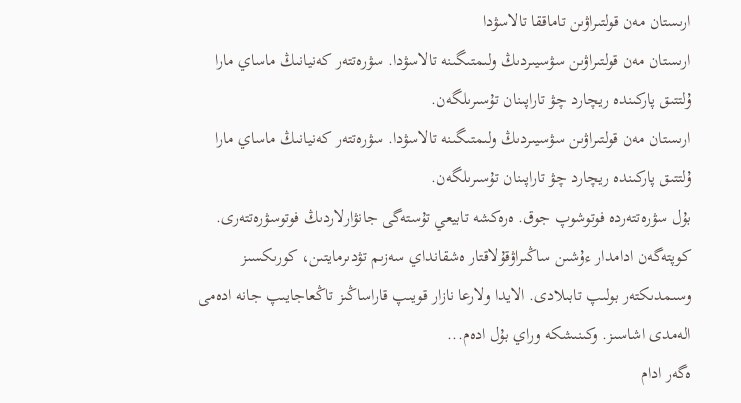ارىستان مەن قولتىراۋىن تاماققا تالاسۋدا
ارىستان مەن قولتىراۋىن سۋسيىردىڭ ولىمتىگىنە تالاسۋدا. سۋرەتتەر كەنيانىڭ ماساي مارا ۇلتتىق پاركىندە ريچارد چۋ تاراپىنان تۇسىرىلگەن.
ارىستان مەن قولتىراۋىن سۋسيىردىڭ ولىمتىگىنە تالاسۋدا. سۋرەتتەر كەنيانىڭ ماساي مارا ۇلتتىق پاركىندە ريچارد چۋ تاراپىنان تۇسىرىلگەن.
بۇل سۋرەتتەردە فوتوشوپ جوق. ەرەكشە تابيعي تۇستەگى جانۋارلاردىڭ فوتوسۋرەتتەرى.
كوپتەگەن ادامدار ءۇشىن ساڭىراۋقۇلاقتار ەشقانداي سەزىم تۋدىرمايتىن، كورىكسىز وسىمدىكتەر بولىپ تابىلادى. الايدا ولارعا نازار قويىپ قاراساڭىز تاڭعاجايىپ جانە ادەمى الەمدى اشاسىز. وكىنىشكە وراي بۇل ادەم...
ەگەر ادام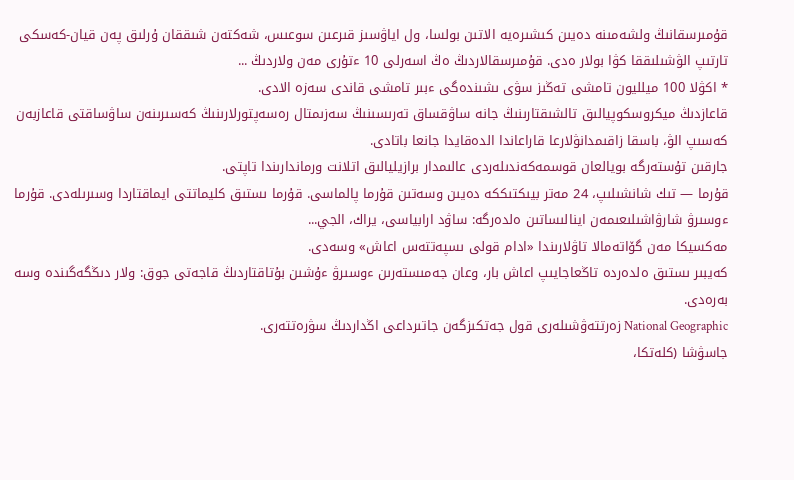قۇمىرسقانىڭ ولشەمىنە دەيىن كىشىرەيە الاتىن بولسا، ول اياۋسىز قىرعىن سوعىس، شەكتەن شىققان ۇرلىق پەن قيان-كەسكى تارتىپ الۋشىلىققا كۋا بولار ەدى. قۇمىرسقالاردىڭ ەڭ اسەرلى 10 ءتۇرى مەن ولاردىڭ ...
٭ اكۋلا 100 ميلليون تامشى تەڭىز سۋى ىشىندەگى ءبىر تامشى قاندى سەزە الادى.
قاعازدىڭ ميكروسكوپيالىق تالشىقتارىنىڭ جانە ساۋقساق تەرىسىنىڭ سەزىمتال رەسەپتورلارىنىڭ كەسىرىنەن ساۋساقتى قاعازبەن كەسىپ الۋ، باسقا زاقىمدانۋلارعا قاراعاندا الدەقايدا جانعا باتادى.
جارقىن تۇستەرگە بويالعان قوسمەكەندىلەردى عالىمدار برازيليالىق اتلانت ورماندارىندا تاپتى.
قۇرما — تىك شانشىلىپ، 24 مەتر بيىكتىككە دەيىن وسەتىن قۇرما پالماسى. قۇرما ىستىق كليماتتى ايماقتاردا وسىرىلەدى. قۇرما ءوسىرۋ شارۋاشىلىعىمەن اينالىساتىن ەلدەرگە: ساۋد ارابياسى، يراك، الجي...
مەكسيكا مەن گۆاتەمالا تاۋلارىندا «ادام قولى ىسپەتتەس اعاش» وسەدى.
كەيبىر ىستىق ەلدەردە تاڭعاجايىپ اعاش بار، وعان جەمىستەرىن ءوسىرۋ ءۇشىن بۇتاقتاردىڭ قاجەتى جوق: ولار دىڭگەگىندە وسە بەرەدى.
National Geographic زەرتتەۋشىلەرى قول جەتكىزگەن جاتىرداعى اڭداردىڭ سۋرەتتەرى.
جاسۋشا (كلەتكا،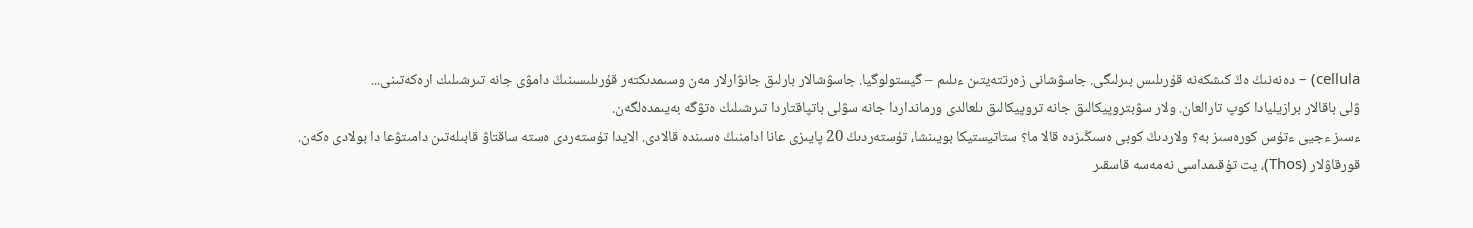cellula) – دەنەنىڭ ەڭ كىشكەنە قۇرىلىس بىرلىگى. جاسۋشانى زەرتتەيتىن ءىلىم – گيستولوگيا. جاسۋشالار بارلىق جانۋارلار مەن وسىمدىكتەر قۇرىلىسىنىڭ دامۋى جانە تىرشىلىك ارەكەتىنى...
ۋلى باقالار برازيليادا كوپ تارالعان. ولار سۋبتروپيكالىق جانە تروپيكالىق ىلعالدى ورمانداردا جانە سۋلى باتپاقتاردا تىرشىلىك ەتۋگە بەيىمدەلگەن.
ءسىز ءجيى ءتۇس كورەسىز بە؟ ولاردىڭ كوبى ەسىڭىزدە قالا ما؟ ستاتيستيكا بويىنشا، تۇستەردىڭ 20 پايىزى عانا ادامنىڭ ەسىندە قالادى. الايدا تۇستەردى ەستە ساقتاۋ قابىلەتىن دامىتۋعا دا بولادى ەكەن.
قورقاۋلار (Thos)، يت تۇقىمداسى نەمەسە قاسقىر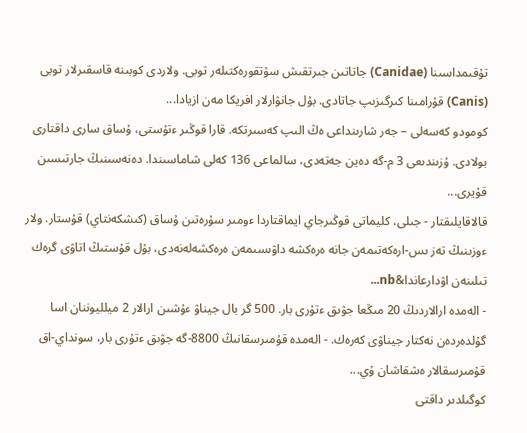تۇقىمداسىنا (Canidae) جاتاتىن جىرتقىش سۇتقورەكتىلەر توبى. ولاردى كوبىنە قاسقىرلار توبى (Canis) قۇرامىنا كىرگىزىپ جاتادى. بۇل جانۋارلار افريكا مەن ازيادا...
كومودو كەسەلى – جەر شارىنداعى ەڭ الىپ كەسىرتكە. قارا قوڭىر ءتۇستى، ۇساق سارى داقتارى بولادى. ۇزىندىعى 3 م-گە دەين جەتەدى، سالماعى 136 كەلى شاماسىندا. دەنەسىنىڭ جارتىسىن قۇيرى...
قالاقايلىقتار - جىلى، كليماتى قوڭىرجاي ايماقتاردا ءومىر سۇرەتىن ۇساق (كىشكەنتاي) قۇستار. ولار ءوزىنىڭ تەز ىس-ارەكەتىمەن جانە ەرەكشە داۋىسىمەن ەرەكشەلەنەدى، بۇل قۇستىڭ اتاۋى گرەك تىلىنەن اۋدارعاندا&nb...
- الەمدە ارالاردىڭ 20 مىڭعا جۋىق ءتۇرى بار. 500 گر بال جيناۋ ءۇشىن ارالار 2 ميلليوننان اسا گۇلدەردەن نەكتار جيناۋى كەرەك. - الەمدە قۇمىرسقانىڭ 8800-گە جۋىق ءتۇرى بار، سونداي-اق قۇمىرسقالار ەشقاشان ۇي...
كوگىلدىر داقتى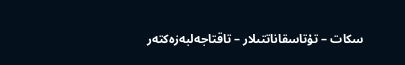سكات – تۇتاسقاناتتىلار – تاقتاجەلبەزەكتەر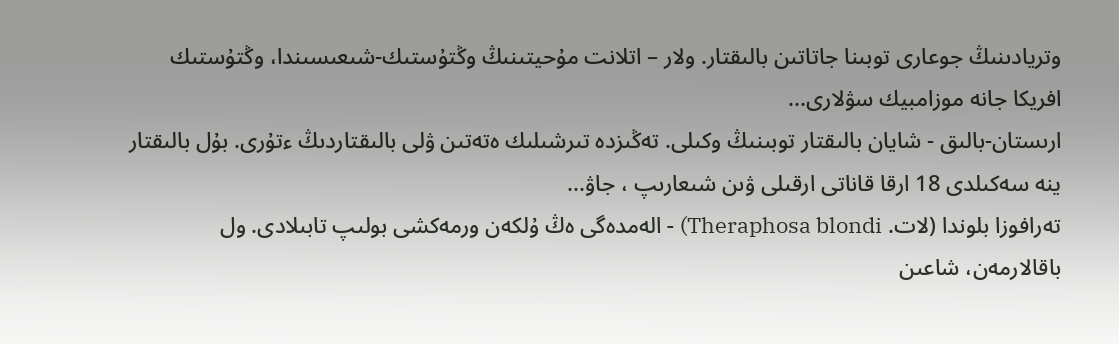وتريادىنىڭ جوعارى توبىنا جاتاتىن بالىقتار. ولار – اتلانت مۇحيتىنىڭ وڭتۇستىك-شىعىسىندا، وڭتۇستىك افريكا جانە موزامبيك سۋلارى...
ارىستان-بالىق - شايان بالىقتار توبىنىڭ وكىلى. تەڭىزدە تىرشىلىك ەتەتىن ۋلى بالىقتاردىڭ ءتۇرى. بۇل بالىقتار ينە سەكىلدى 18 ارقا قاناتى ارقىلى ۋىن شىعارىپ ، جاۋ...
تەرافوزا بلوندا (لات. Theraphosa blondi) - الەمدەگى ەڭ ۇلكەن ورمەكشى بولىپ تابىلادى. ول باقالارمەن، شاعىن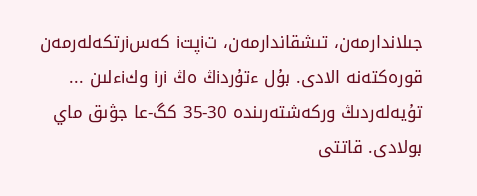جىلاندارمەن، تىشقاندارمەن، تiپتi كەسiرتكەلەرمەن قورەكتەنە الادى. بۇل ءتۇردiڭ ەڭ iرi وكiءلىن ...
تۇيەلەردىڭ وركەشتەرىندە 30-35 كگ-عا جۋىق ماي بولادى. قاتتى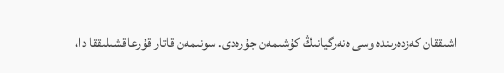اشىققان كەزدەرىندە وسى ەنەرگيانىڭ كۇشىمەن جۇرەدى. سونىمەن قاتار قۇرعاقشىلىققا دا،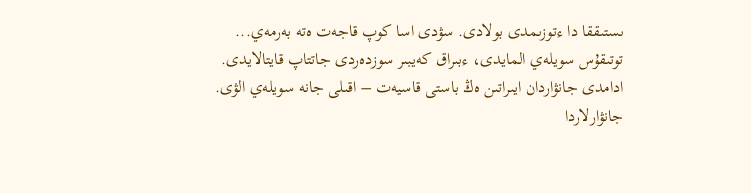ىستىققا دا ءتوزىمدى بولادى. سۋدى اسا كوپ قاجەت ەتە بەرمەي...
توتىقۇس سويلەي المايدى، ءبىراق كەيبىر سوزدەردى جاتتاپ قايتالايدى. ادامدى جانۋاردان ايىراتىن ەڭ باستى قاسيەت – اقىلى جانە سويلەي الۋى. جانۋارلاردا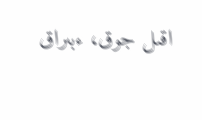اقىل جوق، ءبىراق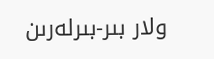ولار بىر-بىرلەرىن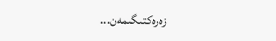زەرەكتىگىمەن...